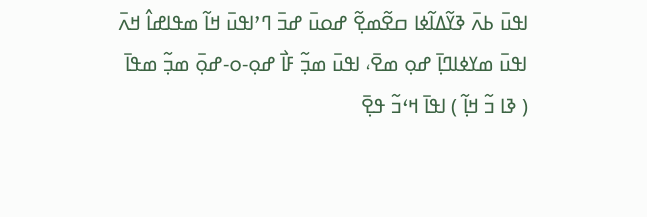ߊߟߎ߫ ߕߍ߫ ߢߌ߬ߡߊ߬ߦߊ ߛߐ߬ߘߐ߲߬ ߝߋߎ߫ ߝߏ߫ ߣߴߊߟߎ߫ ߞߊ߬ ߘߟߊߝߊ߮ ߞߍ߫ ߊߟߎ߫ ߘߌߦߊߣߊ߲߫ ߝߋ߲ ߘߐ߫، ߊߟߎ߫ ߘߏ߲߬ ߓߊ߯ ߝߋ߲-ߋ-ߝߋ߲߫ ߘߏ߲߬ ߘߟߊ߫ ( ߢߊ ߏ߬ ߞߊ߲߬ ) ߊߟߊ߫ ߞߵߏ߬ ߟߐ߲߫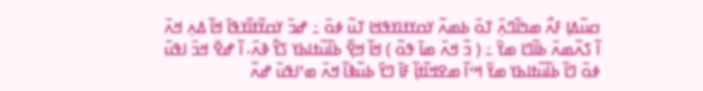ߛߎ߬ߡߊ߲ ߓߍ߯ ߘߤߊ߬ߣߍ߲߫ ߠߋ߫ ߕߘߍ߬ ߌߛߌߙߊߌߟߞߊ ߠߎ߬ ߦߋ߫ ߸ ߝߏ߫ ߌߛߌ߬ߙߊ߬ߌߟߊ߫ ߞߊ߬ ߡߍ߲ ߞߍ߫ ߊ߬ ߖߍ߬ߘߍ߫ ߕߊ߬ߣߊ ߘߌ߫ ߸ ( ߏ߬ ߞߍ߫ ߘߊ߫ ߟߋ߬ ) ߞߊ߬ ߞߐ߲߰ ߕߊ߬ߎ߬ߙߊߕߌ ߖߌ߱ ߢߍ߫، ߊ߬ ߝߐ߫ ߞߏ߫ ߊߟߎ߫ ߦߋ߫ ߣߊ߬ ߕߊ߬ߎ߬ߙߊߕߌ ߘߌ߫ ߞߵߊ߬ ߘߐߞߊ߬ߙߊ߲߬ ߓߊ߫ ߣߌ߫ ߕߎ߬ߢߊ߬ ߞߍ߫ ߘߴߊߟߎ߫ ߝߍ߬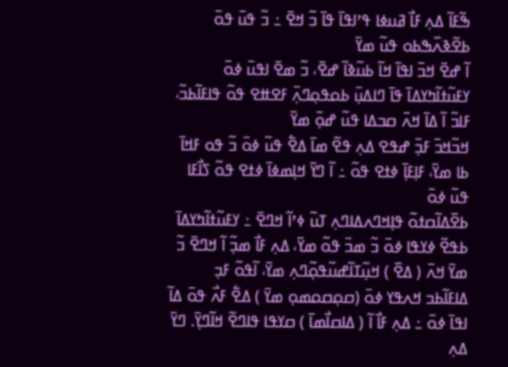ߒ߬ߓߊ߬ ߡߍ߲ ߓߊ߯ ߥߎߦߊ ߟߴߊߟߊ߫ ߟߊ߫ ߏ߬ ߞߐ߫ ߸ ߏ߬ ߟߎ߫ ߟߋ߫ ߕߐ߬ߢߍ߰ߒߕߋ ߟߎ߬ ߘߌ߫
ߊ߬ ߝߐ߫ ߞߏ߫ ߊߟߊ߫ ߞߊ߬ ߕߎ߬ߢߊ߬ ߝߐ߫، ߏ߬ ߘߐ߫ ߊߟߎ߫ ߦߋ߫ ߌߓߎ߬ߙߊ߬ߤߌߡߊ߫ ߟߊ߫ ߣߊߡߎ߲߫ ߕߋߟߋ߲ߣߍ߲߫ ߓߐߚߐ ߟߋ߬ ߟߊߓߊ߬ߕߏ߬، ߓߊߏ߬ ߊ߬ ߡߊ߫ ߞߍ߫ ߛߏߡߊ ߟߎ߬ ߝߋ߲߫ ߘߌ߫
ߞߏ߬ߞߏ߫ ߓߏ߲߫ ߝߟߐ ߡߍ߲ ߟߐ߬ ߘߊ߫ ߡߐ߱ ߟߎ߬ ߦߋ߫ ߏ߬ ߟߋ ߓߞߊ߫ ߕߊ ߘߌ߫، ߓߊ߲ߓߊ߲߫ ߦߙߐ ߟߋ߬ ߸ ߊ߬ ߣߌ߫ ߞߊ߲ߘߦߊ߫ ߦߙߐ ߟߋ߬ ߖߊ߯ߓߊ ߟߎ߬ ߦߋ߫
ߕߐ߰ߡߊ߬ߛߙߋ߬ ߟߊ߲ߞߣߍߡߊߣߍ߲ ߠߎ߬ ߦߴߊ߬ ߞߣߐ߫ ߸ ߌߓߎ߬ߙߊ߬ߤߌߡߊ߫ ߕߟߐ߬ ߦߌߟߊ ߦߋ߫ ߏ߬ ߘߏ߫ ߟߋ߬ ߘߌ߫، ߡߍ߲ ߓߊ߯ ߘߏ߲߬ ߊ߬ ߞߣߐ߫ ߏ߬ ߘߌ߫ ߞߍ߫ ( ߡߐ߰ ) ߞߎ߲߬ߠߊ߬ߝߎ߬ߟߋ߲߬ߣߍ߲ ߘߌ߫، ߊ߬ߟߋ߬ ߓߏ߲ ߡߊߓߊ߬ߕߏ ߞߍߟߌ ߦߋ߫ (ߛߋ߲ߛߋߘߋ߲ ߘߌ߫ ) ߡߐ߱ ߓߍ߯ ߟߋ߫ ߡߊ߬ ߊߟߊ߫ ߦߋ߫ ߸ ߡߍ߲ ߓߊ߯ ߊ߬ ( ߡߊߛߊ߯ߘߊ߫ ) ߛߌߟߊ ߟߊߣߐ߬ ߞߊ߬ߣߌ߲߫. ߣߌ߫ ߡߍ߲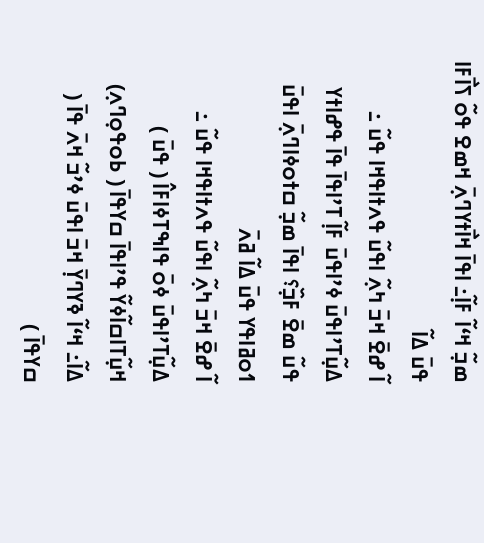ߘߏ߲߬ ߞߵߊ߬ ߓߊ߲߬߸ ߊߟߊ߫ ߞߊ߯ߙߌߣߍ߲߫ ߞߘߐ ߟߋ߬ ߖߊ߯ߓߊ ߟߎ߫ ߡߊ߬
ߊ߬ ߝߐ߫ ߞߏ߫ ߤߍ߲߬ ߊߟߎ߬ ߟߍߙߊߟߞߊ ߟߎ߬ ߸ ߡߎ߲߬ߠߴߊߟߎ߫ ߦߴߊߟߎ߫ ߓߊ߲߬ ߠߴߊߟߊ߫ ߟߊ߫ ߟߝߊߙߌ ߟߎ߬ ߘߐ߫ ߓߏ߲߰؟ ߊߟߊ߫ ߘߏ߲߬ ߛߙߋߦߊߣߍ߲߫ ߊߟߎ߫ ߗߋߥߊߟߌ ߟߎ߫ ߡߊ߬ ߥߍ߫
ߊ߬ ߝߐ߫ ߞߏ߫ ߤߍ߲߬ ߊߟߎ߬ ߟߍߙߊߟߞߊ ߟߎ߬ ߸ ߡߎ߲߬ߠߴߊߟߎ߫ ߦߋ߫ ߟߊߒߠߦߊߓߊ߮ ( ߟߎ߫ ) ߞߎ߲߬ߠߊߛߊ߬ߦߌ߬ ߟߴߊߟߊ߫ ߛߌߟߊ߫ ( ߕߋߟߋ߲ߣߍ߲) ߡߊ߬߸ ߞߵߊ߬ ߢߌߣߌ߲߫ ߞߏ߫ ߊߟߎ߫ ߦߴߏ߬ ߞߍ߫ ߟߊ߫ ( ߛߌߟߊ߫ )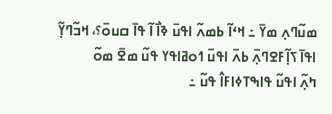ߘߎ߬ߣߍ߲ ߘߌ߫ ߸ ߞߵߊ߬ ߕߘߍ߬ ߊߟߎ߫ ߢߊ߯ ߊ߬ ߟߊ߫ ߛߎߋ߫؟، ߞߏ߬ߣߌ߲߬ ߊߟߊ߫ ߖߊ߲߬ߓߐߣߍ߲߫ ߕߍ߫ ߊߟߎ߫ ߗߋߥߊߟߌ ߟߎ߬ ߘߐ߫ ߘߋ߬
ߤߍ߲߬ ߊߟߎ߬ ߟߊߒߠߦߊߓߊ߮ ߟߎ߬ ߸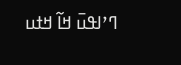ߣߴߊߟߎ߫ ߞߊ߬ ߞߙߎ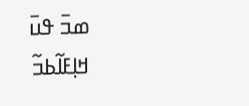ߘߏ߫ ߟߎ߫ ߞߊ߲ߓߊ߬ߕߏ߬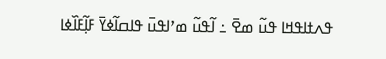ߟߍߙߊߟߞߊ ߟߎ߬ ߘߐ߫ ߸ ߊ߬ߟߎ߬ ߘߴߊߟߎ߫ ߟߊߛߊ߬ߦߌ߫ ߓߊ߲߬ߓߊ߰ߦߊ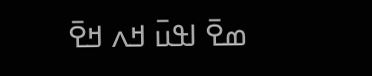ߘߐ߫ ߊߟߎ߫ ߞߍ ߞߐ߫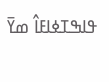ߟߊߒߠߦߊߓߊ߮ ߘߌ߫